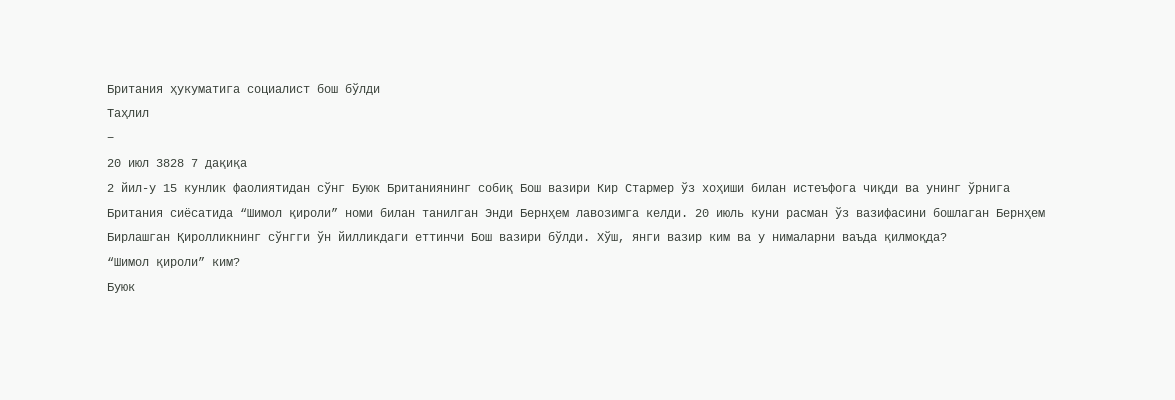Британия ҳукуматига социалист бош бўлди
Таҳлил
−
20 июл 3828 7 дақиқа
2 йил-у 15 кунлик фаолиятидан сўнг Буюк Британиянинг собиқ Бош вазири Кир Стармер ўз хоҳиши билан истеъфога чиқди ва унинг ўрнига Британия сиёсатида “Шимол қироли” номи билан танилган Энди Бернҳем лавозимга келди. 20 июль куни расман ўз вазифасини бошлаган Бернҳем Бирлашган Қиролликнинг сўнгги ўн йилликдаги еттинчи Бош вазири бўлди. Хўш, янги вазир ким ва у нималарни ваъда қилмоқда?
“Шимол қироли” ким?
Буюк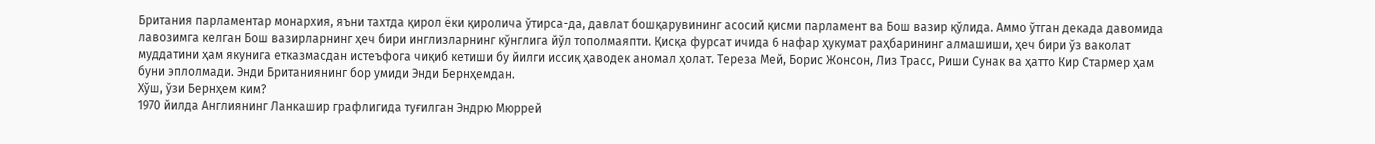Британия парламентар монархия, яъни тахтда қирол ёки қиролича ўтирса-да, давлат бошқарувининг асосий қисми парламент ва Бош вазир қўлида. Аммо ўтган декада давомида лавозимга келган Бош вазирларнинг ҳеч бири инглизларнинг кўнглига йўл тополмаяпти. Қисқа фурсат ичида 6 нафар ҳукумат раҳбарининг алмашиши, ҳеч бири ўз ваколат муддатини ҳам якунига етказмасдан истеъфога чиқиб кетиши бу йилги иссиқ ҳаводек аномал ҳолат. Тереза Мей, Борис Жонсон, Лиз Трасс, Риши Сунак ва ҳатто Кир Стармер ҳам буни эплолмади. Энди Британиянинг бор умиди Энди Бернҳемдан.
Хўш, ўзи Бернҳем ким?
1970 йилда Англиянинг Ланкашир графлигида туғилган Эндрю Мюррей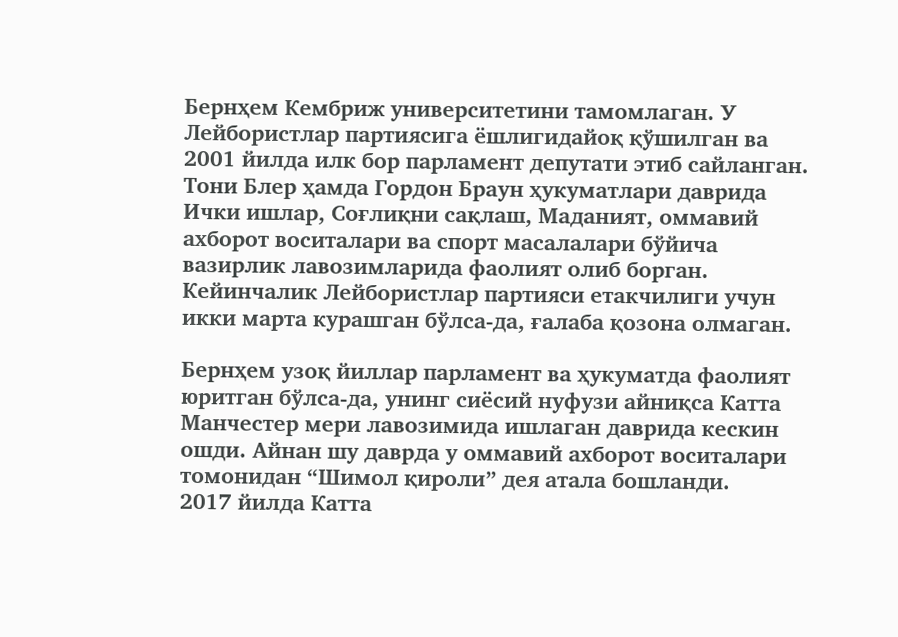Бернҳем Кембриж университетини тамомлаган. У Лейбористлар партиясига ёшлигидайоқ қўшилган ва 2001 йилда илк бор парламент депутати этиб сайланган. Тони Блер ҳамда Гордон Браун ҳукуматлари даврида Ички ишлар, Соғлиқни сақлаш, Маданият, оммавий ахборот воситалари ва спорт масалалари бўйича вазирлик лавозимларида фаолият олиб борган. Кейинчалик Лейбористлар партияси етакчилиги учун икки марта курашган бўлса-да, ғалаба қозона олмаган.

Бернҳем узоқ йиллар парламент ва ҳукуматда фаолият юритган бўлса-да, унинг сиёсий нуфузи айниқса Катта Манчестер мери лавозимида ишлаган даврида кескин ошди. Айнан шу даврда у оммавий ахборот воситалари томонидан “Шимол қироли” дея атала бошланди.
2017 йилда Катта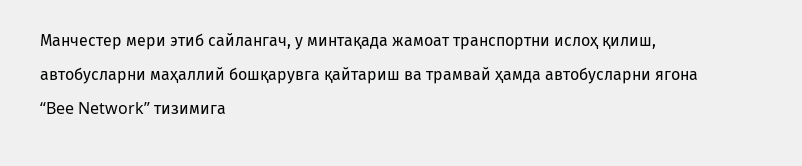Манчестер мери этиб сайлангач, у минтақада жамоат транспортни ислоҳ қилиш, автобусларни маҳаллий бошқарувга қайтариш ва трамвай ҳамда автобусларни ягона “Bee Network” тизимига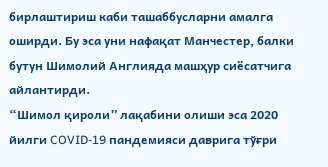бирлаштириш каби ташаббусларни амалга оширди. Бу эса уни нафақат Манчестер, балки бутун Шимолий Англияда машҳур сиёсатчига айлантирди.
“Шимол қироли” лақабини олиши эса 2020 йилги COVID-19 пандемияси даврига тўғри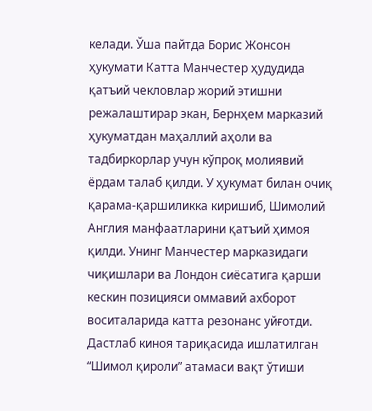келади. Ўша пайтда Борис Жонсон ҳукумати Катта Манчестер ҳудудида қатъий чекловлар жорий этишни режалаштирар экан, Бернҳем марказий ҳукуматдан маҳаллий аҳоли ва тадбиркорлар учун кўпроқ молиявий ёрдам талаб қилди. У ҳукумат билан очиқ қарама-қаршиликка киришиб, Шимолий Англия манфаатларини қатъий ҳимоя қилди. Унинг Манчестер марказидаги чиқишлари ва Лондон сиёсатига қарши кескин позицияси оммавий ахборот воситаларида катта резонанс уйғотди. Дастлаб киноя тариқасида ишлатилган “Шимол қироли” атамаси вақт ўтиши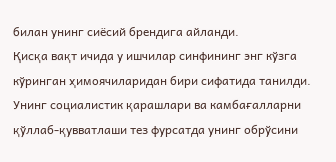билан унинг сиёсий брендига айланди.
Қисқа вақт ичида у ишчилар синфининг энг кўзга кўринган ҳимоячиларидан бири сифатида танилди. Унинг социалистик қарашлари ва камбағалларни қўллаб-қувватлаши тез фурсатда унинг обрўсини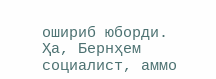ошириб юборди.
Ҳа, Бернҳем социалист, аммо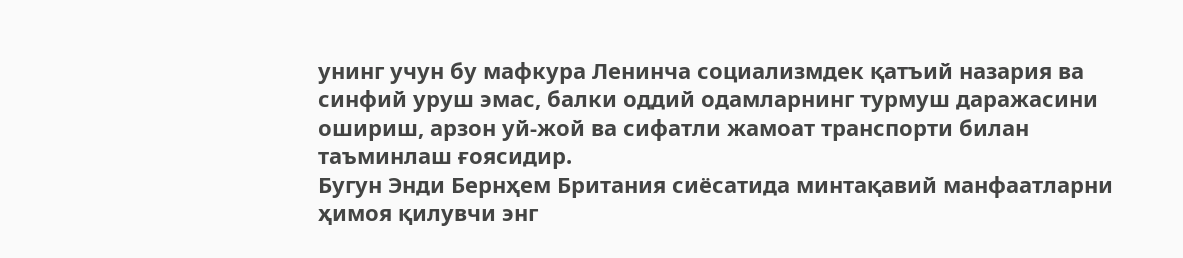унинг учун бу мафкура Ленинча социализмдек қатъий назария ва синфий уруш эмас, балки оддий одамларнинг турмуш даражасини ошириш, арзон уй-жой ва сифатли жамоат транспорти билан таъминлаш ғоясидир.
Бугун Энди Бернҳем Британия сиёсатида минтақавий манфаатларни ҳимоя қилувчи энг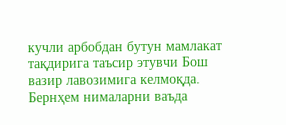кучли арбобдан бутун мамлакат тақдирига таъсир этувчи Бош вазир лавозимига келмоқда.
Бернҳем нималарни ваъда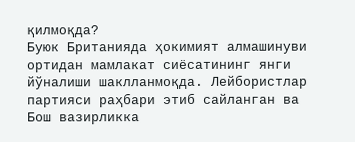қилмоқда?
Буюк Британияда ҳокимият алмашинуви ортидан мамлакат сиёсатининг янги йўналиши шаклланмоқда. Лейбористлар партияси раҳбари этиб сайланган ва Бош вазирликка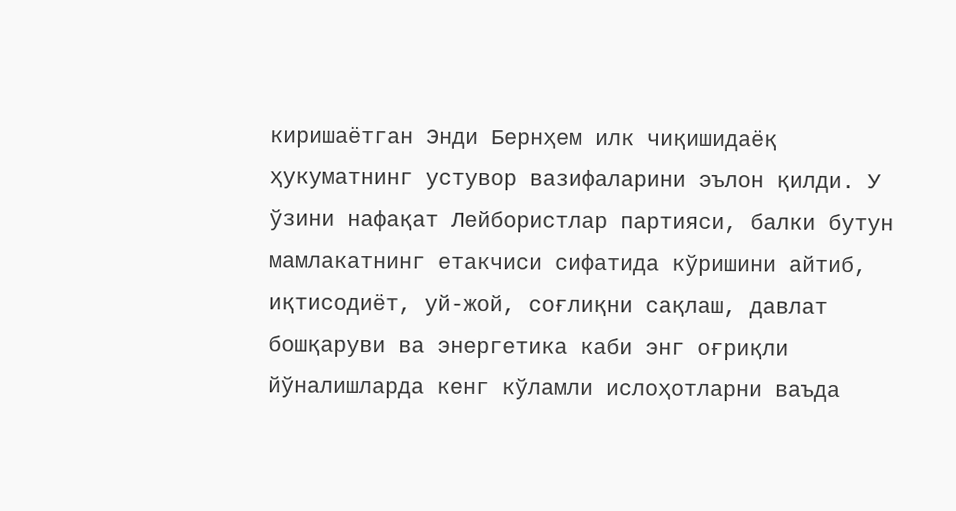киришаётган Энди Бернҳем илк чиқишидаёқ ҳукуматнинг устувор вазифаларини эълон қилди. У ўзини нафақат Лейбористлар партияси, балки бутун мамлакатнинг етакчиси сифатида кўришини айтиб, иқтисодиёт, уй-жой, соғлиқни сақлаш, давлат бошқаруви ва энергетика каби энг оғриқли йўналишларда кенг кўламли ислоҳотларни ваъда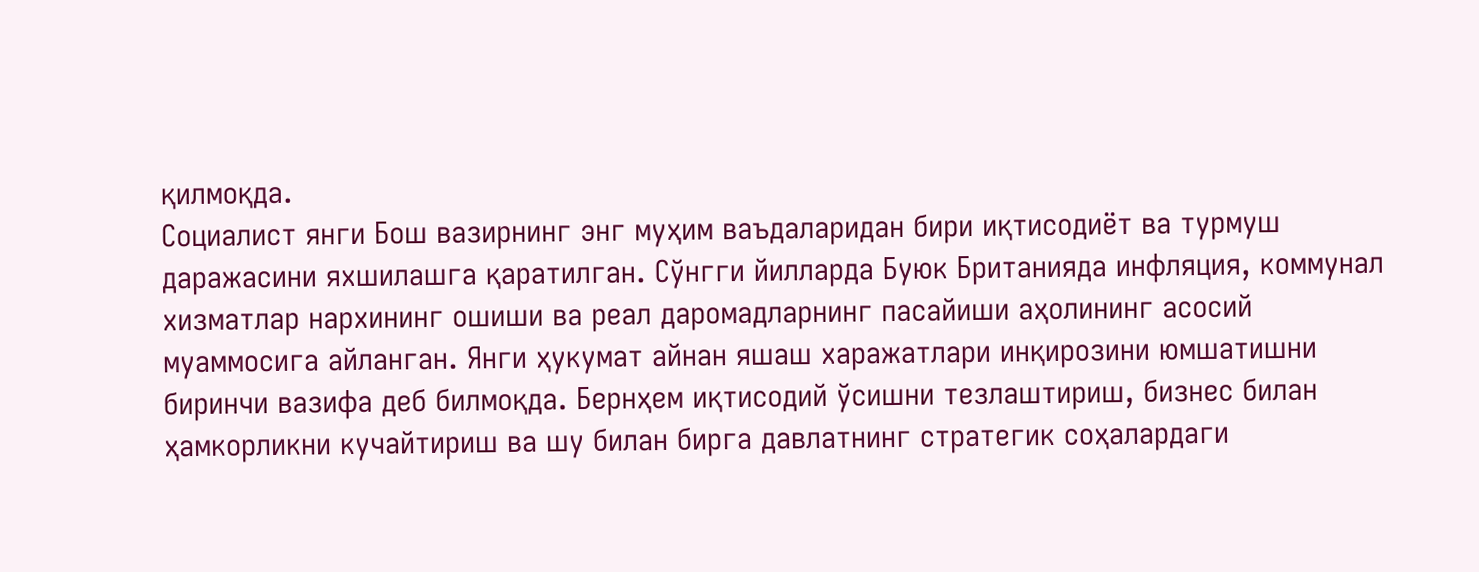қилмоқда.
Социалист янги Бош вазирнинг энг муҳим ваъдаларидан бири иқтисодиёт ва турмуш даражасини яхшилашга қаратилган. Сўнгги йилларда Буюк Британияда инфляция, коммунал хизматлар нархининг ошиши ва реал даромадларнинг пасайиши аҳолининг асосий муаммосига айланган. Янги ҳукумат айнан яшаш харажатлари инқирозини юмшатишни биринчи вазифа деб билмоқда. Бернҳем иқтисодий ўсишни тезлаштириш, бизнес билан ҳамкорликни кучайтириш ва шу билан бирга давлатнинг стратегик соҳалардаги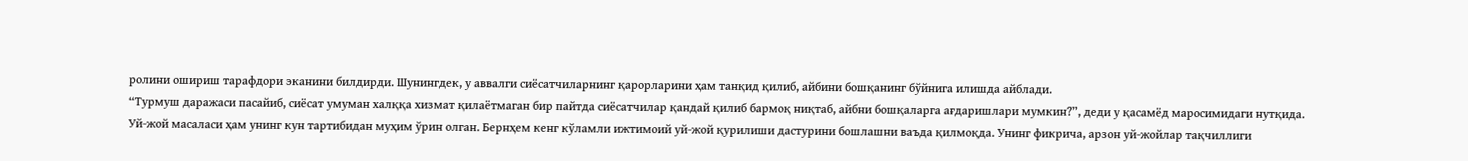ролини ошириш тарафдори эканини билдирди. Шунингдек, у аввалги сиёсатчиларнинг қарорларини ҳам танқид қилиб, айбини бошқанинг бўйнига илишда айблади.
“Турмуш даражаси пасайиб, сиёсат умуман халққа хизмат қилаётмаган бир пайтда сиёсатчилар қандай қилиб бармоқ ниқтаб, айбни бошқаларга ағдаришлари мумкин?”, деди у қасамёд маросимидаги нутқида.
Уй-жой масаласи ҳам унинг кун тартибидан муҳим ўрин олган. Бернҳем кенг кўламли ижтимоий уй-жой қурилиши дастурини бошлашни ваъда қилмоқда. Унинг фикрича, арзон уй-жойлар тақчиллиги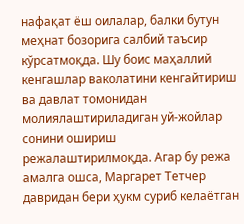нафақат ёш оилалар, балки бутун меҳнат бозорига салбий таъсир кўрсатмоқда. Шу боис маҳаллий кенгашлар ваколатини кенгайтириш ва давлат томонидан молиялаштириладиган уй-жойлар сонини ошириш режалаштирилмоқда. Агар бу режа амалга ошса, Маргарет Тетчер давридан бери ҳукм суриб келаётган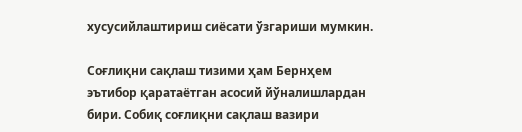хусусийлаштириш сиёсати ўзгариши мумкин.

Соғлиқни сақлаш тизими ҳам Бернҳем эътибор қаратаётган асосий йўналишлардан бири. Собиқ соғлиқни сақлаш вазири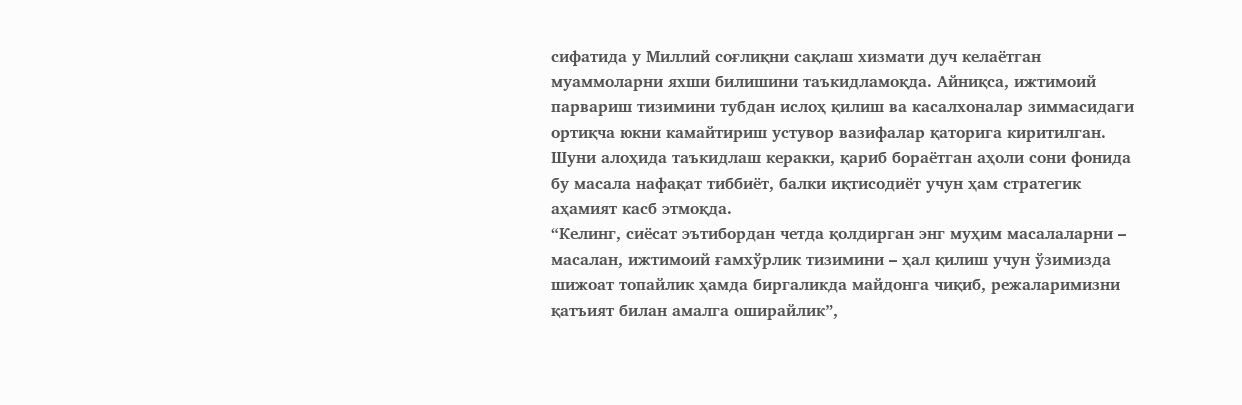сифатида у Миллий соғлиқни сақлаш хизмати дуч келаётган муаммоларни яхши билишини таъкидламоқда. Айниқса, ижтимоий парвариш тизимини тубдан ислоҳ қилиш ва касалхоналар зиммасидаги ортиқча юкни камайтириш устувор вазифалар қаторига киритилган. Шуни алоҳида таъкидлаш керакки, қариб бораётган аҳоли сони фонида бу масала нафақат тиббиёт, балки иқтисодиёт учун ҳам стратегик аҳамият касб этмоқда.
“Келинг, сиёсат эътибордан четда қолдирган энг муҳим масалаларни – масалан, ижтимоий ғамхўрлик тизимини – ҳал қилиш учун ўзимизда шижоат топайлик ҳамда биргаликда майдонга чиқиб, режаларимизни қатъият билан амалга оширайлик”,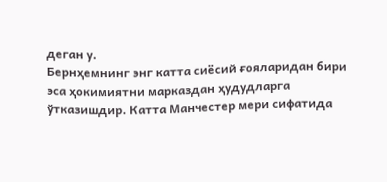деган у.
Бернҳемнинг энг катта сиёсий ғояларидан бири эса ҳокимиятни марказдан ҳудудларга ўтказишдир. Катта Манчестер мери сифатида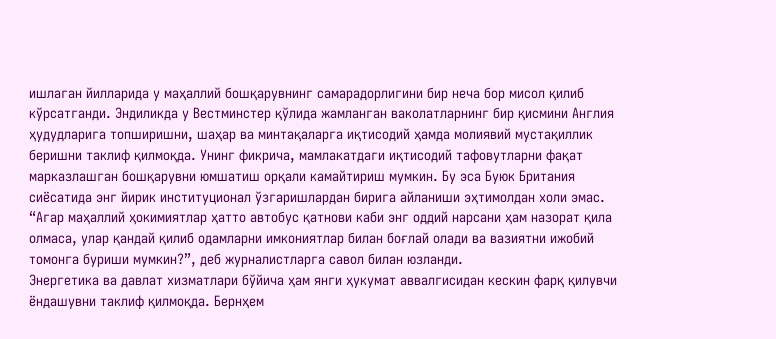ишлаган йилларида у маҳаллий бошқарувнинг самарадорлигини бир неча бор мисол қилиб кўрсатганди. Эндиликда у Вестминстер қўлида жамланган ваколатларнинг бир қисмини Англия ҳудудларига топширишни, шаҳар ва минтақаларга иқтисодий ҳамда молиявий мустақиллик беришни таклиф қилмоқда. Унинг фикрича, мамлакатдаги иқтисодий тафовутларни фақат марказлашган бошқарувни юмшатиш орқали камайтириш мумкин. Бу эса Буюк Британия сиёсатида энг йирик институционал ўзгаришлардан бирига айланиши эҳтимолдан холи эмас.
“Агар маҳаллий ҳокимиятлар ҳатто автобус қатнови каби энг оддий нарсани ҳам назорат қила олмаса, улар қандай қилиб одамларни имкониятлар билан боғлай олади ва вазиятни ижобий томонга буриши мумкин?”, деб журналистларга савол билан юзланди.
Энергетика ва давлат хизматлари бўйича ҳам янги ҳукумат аввалгисидан кескин фарқ қилувчи ёндашувни таклиф қилмоқда. Бернҳем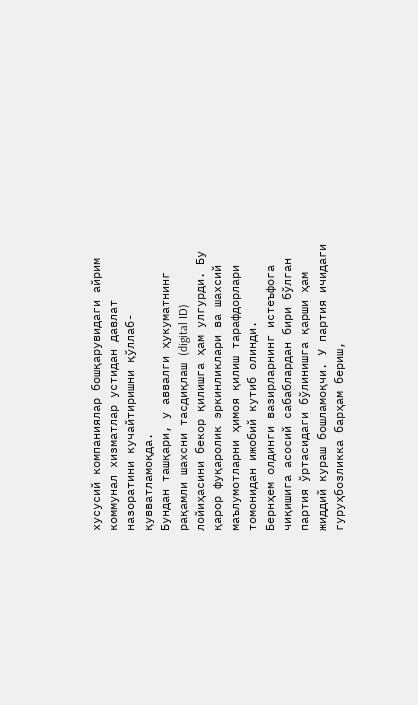хусусий компаниялар бошқарувидаги айрим коммунал хизматлар устидан давлат назоратини кучайтиришни қўллаб-қувватламоқда.
Бундан ташқари, у аввалги ҳукуматнинг рақамли шахсни тасдиқлаш (digital ID) лойиҳасини бекор қилишга ҳам улгурди. Бу қарор фуқаролик эркинликлари ва шахсий маълумотларни ҳимоя қилиш тарафдорлари томонидан ижобий кутиб олинди.
Бернҳем олдинги вазирларнинг истеъфога чиқишига асосий сабаблардан бири бўлган партия ўртасидаги бўлинишга қарши ҳам жиддий кураш бошламоқчи. У партия ичидаги гуруҳбозликка барҳам бериш,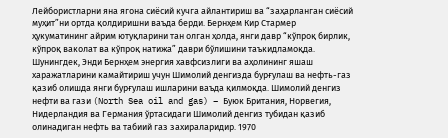Лейбористларни яна ягона сиёсий кучга айлантириш ва “заҳарланган сиёсий муҳит”ни ортда қолдиришни ваъда берди. Бернҳем Кир Стармер ҳукуматининг айрим ютуқларини тан олган ҳолда, янги давр “кўпроқ бирлик, кўпроқ ваколат ва кўпроқ натижа” даври бўлишини таъкидламоқда.
Шунингдек, Энди Бернҳем энергия хавфсизлиги ва аҳолининг яшаш харажатларини камайтириш учун Шимолий денгизда бурғулаш ва нефть-газ қазиб олишда янги бурғулаш ишларини ваъда қилмоқда. Шимолий денгиз нефти ва гази (North Sea oil and gas) – Буюк Британия, Норвегия, Нидерландия ва Германия ўртасидаги Шимолий денгиз тубидан қазиб олинадиган нефть ва табиий газ захираларидир. 1970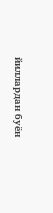йиллардан буён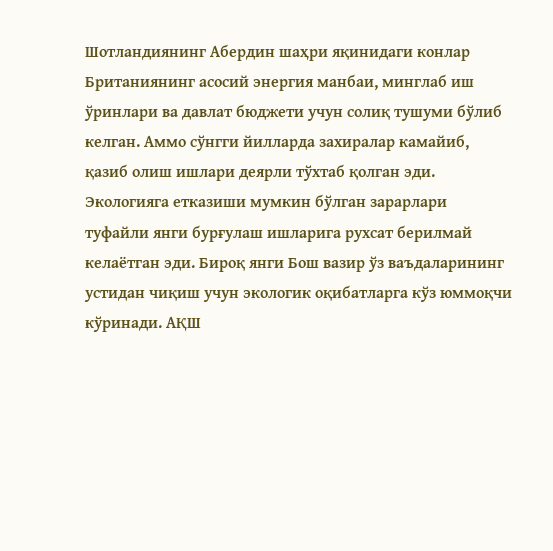Шотландиянинг Абердин шаҳри яқинидаги конлар Британиянинг асосий энергия манбаи, минглаб иш ўринлари ва давлат бюджети учун солиқ тушуми бўлиб келган. Аммо сўнгги йилларда захиралар камайиб, қазиб олиш ишлари деярли тўхтаб қолган эди. Экологияга етказиши мумкин бўлган зарарлари туфайли янги бурғулаш ишларига рухсат берилмай келаётган эди. Бироқ янги Бош вазир ўз ваъдаларининг устидан чиқиш учун экологик оқибатларга кўз юммоқчи кўринади. АҚШ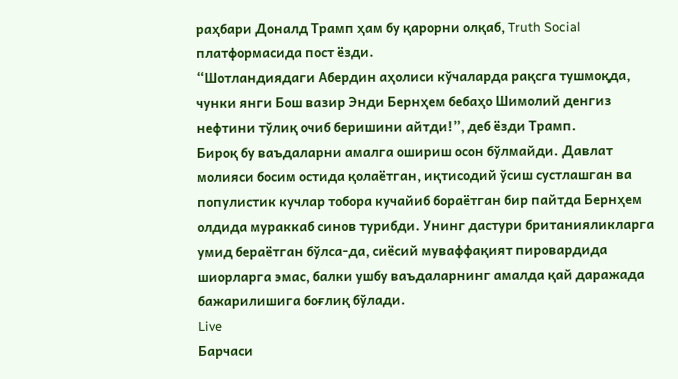раҳбари Доналд Трамп ҳам бу қарорни олқаб, Truth Social платформасида пост ёзди.
“Шотландиядаги Абердин аҳолиси кўчаларда рақсга тушмоқда, чунки янги Бош вазир Энди Бернҳем бебаҳо Шимолий денгиз нефтини тўлиқ очиб беришини айтди!”, деб ёзди Трамп.
Бироқ бу ваъдаларни амалга ошириш осон бўлмайди. Давлат молияси босим остида қолаётган, иқтисодий ўсиш сустлашган ва популистик кучлар тобора кучайиб бораётган бир пайтда Бернҳем олдида мураккаб синов турибди. Унинг дастури британияликларга умид бераётган бўлса-да, сиёсий муваффақият пировардида шиорларга эмас, балки ушбу ваъдаларнинг амалда қай даражада бажарилишига боғлиқ бўлади.
Live
Барчаси